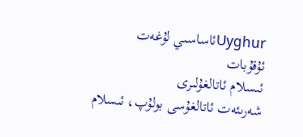Uyghurئاساسىي لۇغەت
ئۇقۇبات
ئىسلام ئاتالغۇلىرى
شەرىئەت ئاتالغۇسى بولۇپ، ئىسلام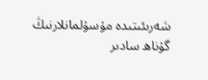شەرىئىتىدە مۇسۇلمانلارنىڭ گۇناھ سادىر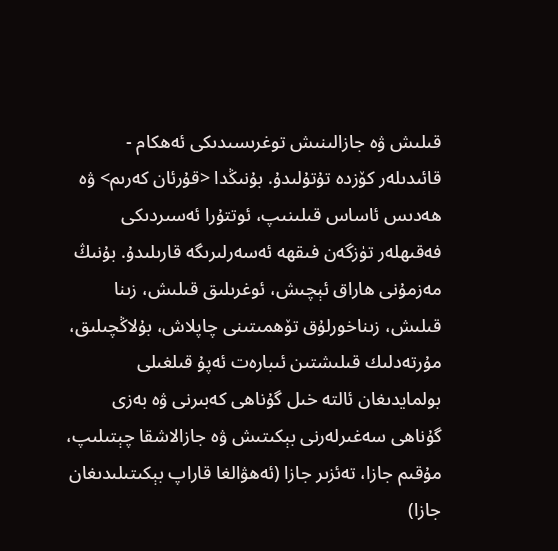قىلىش ۋە جازالىنىش توغرىسىدىكى ئەھكام - قائىدىلەر كۆزدە تۇتۇلىدۇ. بۇنىڭدا <قۇرئان كەرىم> ۋە ھەدىس ئاساس قىلىنىپ، ئوتتۇرا ئەسىردىكى فەقىھلەر تۈزگەن فىقھە ئەسەرلىرىگە قارىلىدۇ. بۇنىڭ مەزمۇنى ھاراق ئېچىش، ئوغرىلىق قىلىش، زىنا قىلىش، زىناخورلۇق تۆھمىتىنى چاپلاش، بۇلاڭچىلىق، مۇرتەدلىك قىلىشتىن ئىبارەت ئەپۇ قىلغىلى بولمايدىغان ئالتە خىل گۇناھى كەبىرنى ۋە بەزى گۇناھى سەغىرلەرنى بېكىتىش ۋە جازالاشقا چېتىلىپ، مۇقىم جازا، تەئزىر جازا (ئەھۋالغا قاراپ بېكىتىلىدىغان جازا)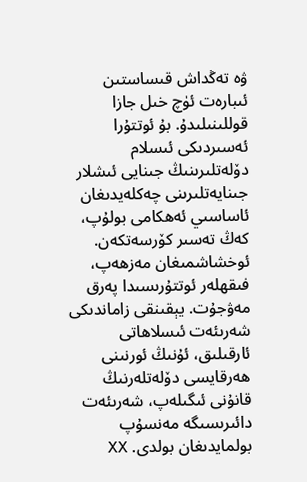ۋە تەڭداش قىساستىن ئىبارەت ئۈچ خىل جازا قوللىنىلىدۇ. بۇ ئوتتۇرا ئەسىردىكى ئىسلام دۆلەتلىرىنىڭ جىنايى ئىشلار جىنايەتلىرىنى چەكلەيدىغان ئاساسىي ئەھكامى بولۇپ، كەڭ تەسىر كۆرسەتكەن. ئوخشاشمىغان مەزھەپ، فىقھلەر ئوتتۇرىسىدا پەرق مەۋجۇت. يېقىنقى زاماندىكى شەرىئەت ئىسلاھاتى ئارقىلىق، ئۇنىڭ ئورنىنى ھەرقايسى دۆلەتلەرنىڭ قانۇنى ئىگىلەپ، شەرىئەت دائىرىسىگە مەنسۇپ بولمايدىغان بولدى. ⅩⅩ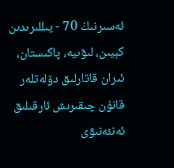ئەسىرنىڭ 70 - يىللىرىدىن كېيىن، لىۋىيە، پاكىستان، ئىران قاتارلىق دۆلەتلەر قانۇن چىقىرىش ئارقىلىق ئەنئەنىۋى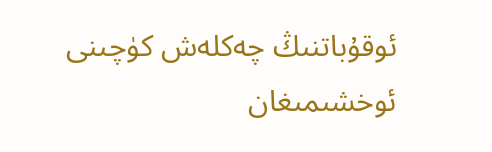ئوقۇباتنىڭ چەكلەش كۈچىنى ئوخشىمىغان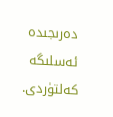دەرىجىدە ئەسلىگە كەلتۈردى.